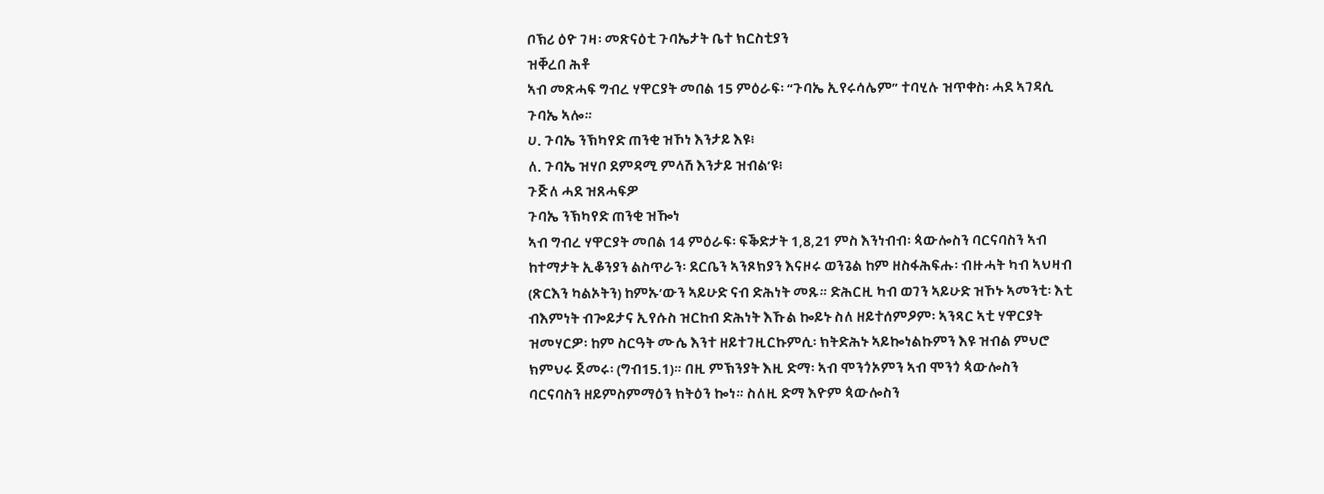ቦኽሪ ዕዮ ገዛ፡ መጽናዕቲ ጉባኤታት ቤተ ክርስቲያን
ዝቐረበ ሕቶ
ኣብ መጽሓፍ ግብረ ሃዋርያት መበል 15 ምዕራፍ፡ “ጉባኤ ኢየሩሳሌም” ተባሂሉ ዝጥቀስ፡ ሓደ ኣገዳሲ ጉባኤ ኣሎ።
ሀ. ጉባኤ ንኽካየድ ጠንቂ ዝኾነ እንታይ እዩ፧
ለ. ጉባኤ ዝሃቦ ደምዳሚ ምላሽ እንታይ ዝብል’ዩ፧
ጉጅለ ሓደ ዝጸሓፍዎ
ጉባኤ ንኽካየድ ጠንቂ ዝዀነ
ኣብ ግብረ ሃዋርያት መበል 14 ምዕራፍ፡ ፍቕድታት 1,8,21 ምስ እንነብብ፡ ጳውሎስን ባርናባስን ኣብ ከተማታት ኢቆንያን ልስጥራን፡ ደርቤን ኣንጾክያን እናዞሩ ወንጌል ከም ዘስፋሕፍሑ፡ ብዙሓት ካብ ኣህዛብ (ጽርእን ካልኦትን) ከምኡ’ውን ኣይሁድ ናብ ድሕነት መጹ። ድሕርዚ ካብ ወገን ኣይሁድ ዝኾኑ ኣመንቲ፡ እቲ ብእምነት ብጐይታና ኢየሱስ ዝርከብ ድሕነት እኹል ኰይኑ ስለ ዘይተሰምዖም፡ ኣንጻር ኣቲ ሃዋርያት ዝመሃርዎ፡ ከም ስርዓት ሙሴ እንተ ዘይተገዚርኩምሲ፡ ክትድሕኑ ኣይኰነልኩምን እዩ ዝብል ምህሮ ክምህሩ ጀመሩ፡ (ግብ15.1)። በዚ ምኽንያት እዚ ድማ፡ ኣብ ሞንጎኦምን ኣብ ሞንጎ ጳውሎስን ባርናባስን ዘይምስምማዕን ክትዕን ኰነ። ስለዚ ድማ እዮም ጳውሎስን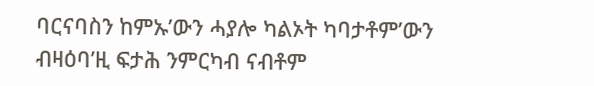ባርናባስን ከምኡ’ውን ሓያሎ ካልኦት ካባታቶም’ውን ብዛዕባ’ዚ ፍታሕ ንምርካብ ናብቶም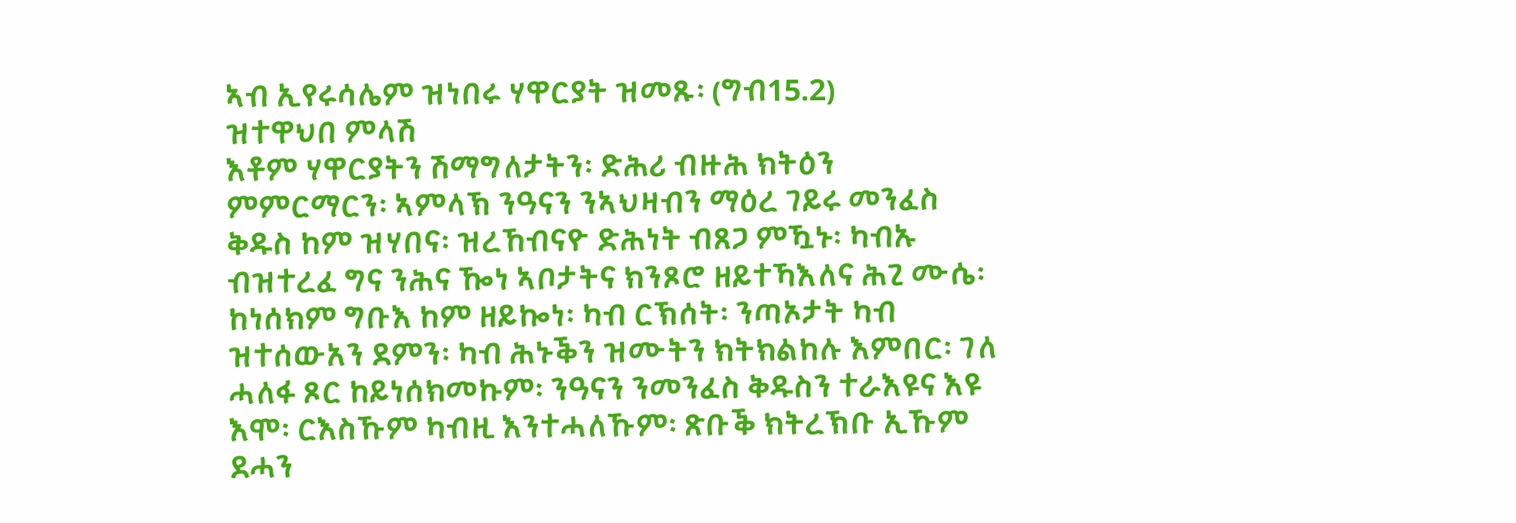ኣብ ኢየሩሳሌም ዝነበሩ ሃዋርያት ዝመጹ፡ (ግብ15.2)
ዝተዋህበ ምላሽ
እቶም ሃዋርያትን ሽማግለታትን፡ ድሕሪ ብዙሕ ክትዕን ምምርማርን፡ ኣምላኽ ንዓናን ንኣህዛብን ማዕረ ገይሩ መንፈስ ቅዱስ ከም ዝሃበና፡ ዝረኸብናዮ ድሕነት ብጸጋ ምዃኑ፡ ካብኡ ብዝተረፈ ግና ንሕና ዀነ ኣቦታትና ክንጾሮ ዘይተኻእለና ሕጊ ሙሴ፡ ከነሰክም ግቡእ ከም ዘይኰነ፡ ካብ ርኽሰት፡ ንጣኦታት ካብ ዝተሰውአን ደምን፡ ካብ ሕኑቕን ዝሙትን ክትክልከሉ እምበር፡ ገለ ሓለፋ ጾር ከይነሰክመኩም፡ ንዓናን ንመንፈስ ቅዱስን ተራእዩና እዩ እሞ፡ ርእስኹም ካብዚ እንተሓለኹም፡ ጽቡቕ ክትረኽቡ ኢኹም ደሓን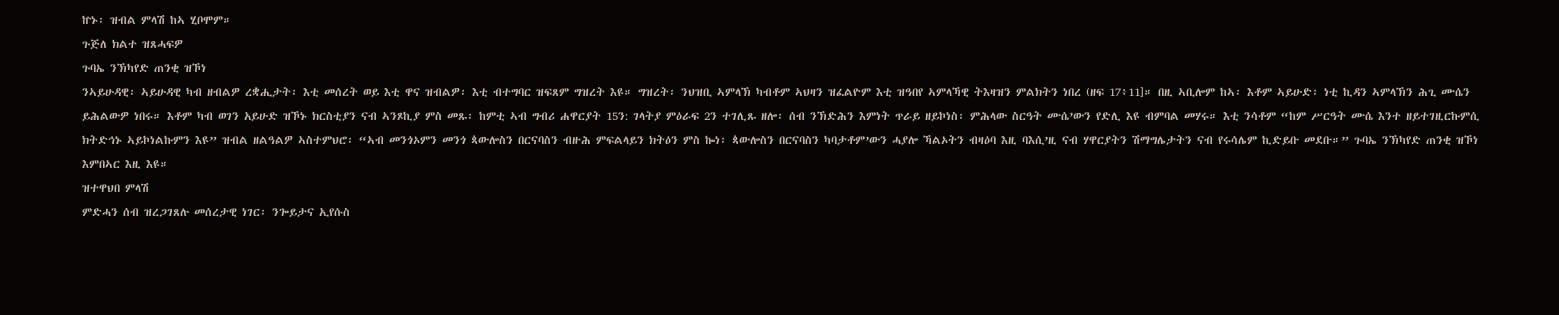ኵኑ፡ ዝብል ምላሽ ከኣ ሂቦሞም።
ጉጅለ ክልተ ዝጸሓፍዎ
ጉባኤ ንኽካየድ ጠንቂ ዝኾነ
ንኣይሁዳዊ፡ ኣይሁዳዊ ካብ ዘብልዎ ረቋሒታት፡ እቲ መሰረት ወይ እቲ ዋና ዝብልዎ፡ እቲ ብተግባር ዝፍጸም ግዝረት እዩ። ግዝረት፡ ንህዝቢ ኣምላኽ ካብቶም ኣህዛን ዝፈልዮም እቲ ዝዓበየ ኣምላኻዊ ትእዛዝን ምልክትን ነበረ (ዘፍ 17፥11]። በዚ ኣቢሎም ከኣ፡ እቶም ኣይሁድ፡ ነቲ ኪዳን ኣምላኽን ሕጊ ሙሴን ይሕልውዎ ነበሩ። እቶም ካብ ወገን አይሁድ ዝኾኑ ክርስቲያን ናብ ኣንጾኪያ ምስ መጹ፡ ከምቲ ኣብ ግብሪ ሐዋርያት 15ን: ገላትያ ምዕራፍ 2ን ተገሊጹ ዘሎ፡ ሰብ ንኽድሕን እምነት ጥራይ ዘይኮነስ፡ ምሕላው ስርዓት ሙሴ’ውን የድሊ እዩ ብምባል መሃሩ። እቲ ንሳቶም “ከም ሥርዓት ሙሴ እንተ ዘይተገዚርኩምሲ ክትድኅኑ ኣይኮነልኩምን እዩ” ዝብል ዘልዓልዎ ኣስተምህሮ፡ “ኣብ መንጎኦምን መንጎ ጳውሎስን በርናባስን ብዙሕ ምፍልላይን ክትዕን ምስ ኰነ፡ ጳውሎስን በርናባስን ካባታቶም’ውን ሓያሎ ኻልኦትን ብዛዕባ እዚ ባእሲ’ዚ ናብ ሃዋርያትን ሽማግሌታትን ናብ የሩሳሌም ኪድይቡ መደቡ።” ጉባኤ ንኽካየድ ጠንቂ ዝኾነ እምበኣር እዚ እዩ።
ዝተዋህበ ምላሽ
ምድሓን ሰብ ዝረጋገጸሉ መሰረታዊ ነገር፡ ንጐይታና ኢየሱስ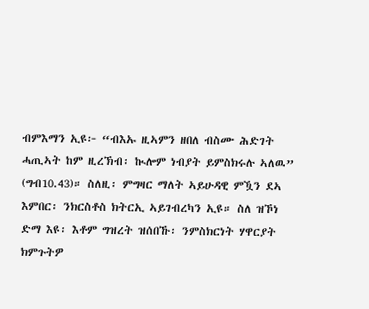ብምእማን ኢዩ፦ “ብእኡ ዚኣምን ዘበለ ብስሙ ሕድገት ሓጢኣት ከም ዚረኽብ፡ ኲሎም ነብያት ይምስክሩሉ ኣለዉ” (ግብ10.43)። ስለዚ፡ ምግዛር ማለት ኣይሁዳዊ ምዃን ደኣ እምበር፡ ንክርስቶስ ክትርኢ ኣይገብረካን ኢዩ። ስለ ዝኾነ ድማ እዩ፡ እቶም ግዝረት ዝሰበኹ፡ ንምስክርነት ሃዋርያት ክምጉትዎ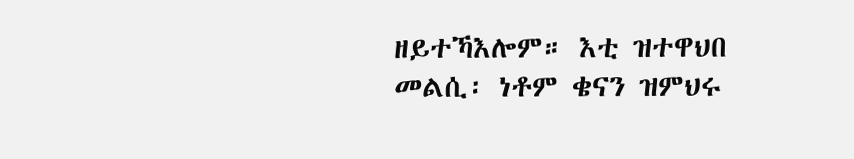ዘይተኻእሎም። እቲ ዝተዋህበ መልሲ፡ ነቶም ቄናን ዝምህሩ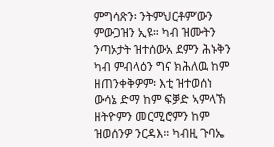ምግሳጽን፡ ንትምህርቶም’ውን ምውጋዝን ኢዩ። ካብ ዝሙትን ንጣኦታት ዝተሰውአ ደምን ሕኑቅን ካብ ምብላዕን ግና ክሕለዉ ከም ዘጠንቀቅዎም፡ እቲ ዝተወሰነ ውሳኔ ድማ ከም ፍቓድ ኣምላኽ ዘትዮምን መርሚሮምን ከም ዝወሰንዎ ንርዳእ። ካብዚ ጉባኤ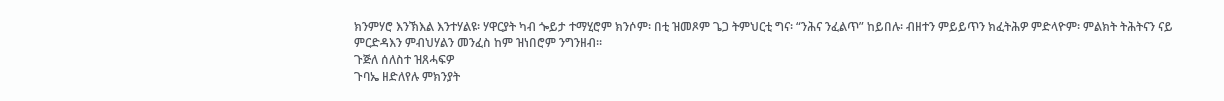ክንምሃሮ እንኽእል እንተሃልዩ፡ ሃዋርያት ካብ ጐይታ ተማሂሮም ክንሶም፡ በቲ ዝመጾም ጌጋ ትምህርቲ ግና፡ “ንሕና ንፈልጥ” ከይበሉ፡ ብዘተን ምይይጥን ክፈትሕዎ ምድላዮም፡ ምልክት ትሕትናን ናይ ምርድዳእን ምብህሃልን መንፈስ ከም ዝነበሮም ንግንዘብ።
ጉጅለ ሰለስተ ዝጸሓፍዎ
ጉባኤ ዘድለየሉ ምክንያት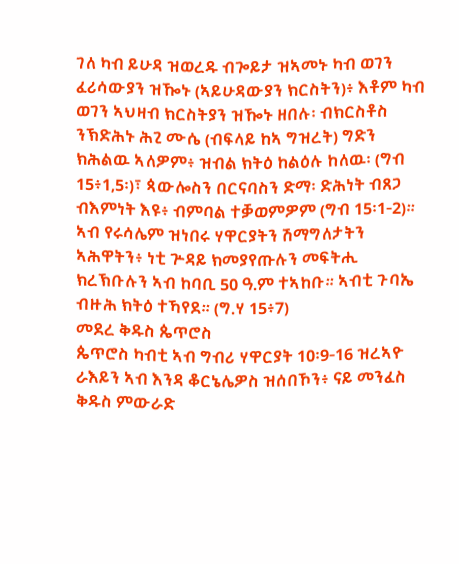ገለ ካብ ይሁዳ ዝወረዱ ብጐይታ ዝኣመኑ ካብ ወገን ፈሪሳውያን ዝዀኑ (ኣይሁዳውያን ክርስትን)፥ እቶም ካብ ወገን ኣህዛብ ክርስትያን ዝዀኑ ዘበሉ፡ ብክርስቶስ ንኽድሕኑ ሕጊ ሙሴ (ብፍላይ ከኣ ግዝረት) ግድን ክሕልዉ ኣለዎም፥ ዝብል ክትዕ ከልዕሉ ከለዉ፡ (ግብ 15፥1,5፡)፣ ጳውሎስን በርናባስን ድማ፡ ድሕነት ብጸጋ ብእምነት እዩ፥ ብምባል ተቓወምዎም (ግብ 15፡1-2)። ኣብ የሩሳሌም ዝነበሩ ሃዋርያትን ሽማግለታትን ኣሕዋትን፥ ነቲ ጕዳይ ክመያየጡሉን መፍትሒ ክረኽቡሉን ኣብ ከባቢ 50 ዓ.ም ተኣከቡ። ኣብቲ ጉባኤ ብዙሕ ክትዕ ተኻየደ። (ግ.ሃ 15፥7)
መደረ ቅዱስ ጴጥሮስ
ጴጥሮስ ካብቲ ኣብ ግብሪ ሃዋርያት 10፡9-16 ዝረኣዮ ራእይን ኣብ እንዳ ቆርኔሌዎስ ዝሰበኾን፥ ናይ መንፈስ ቅዱስ ምውራድ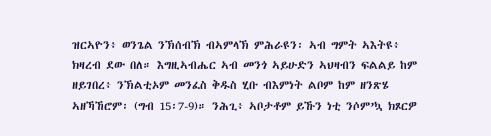ዝርኣዮን፥ ወንጌል ንኽሰብኽ ብኣምላኽ ምሕራዩን፡ ኣብ ግምት ኣእትዩ፥ ክዛረብ ደው በለ። እግዚኣብሔር ኣብ መንጎ ኣይሁድን ኣህዛብን ፍልልይ ከም ዘይገበረ፥ ንኽልቲኦም መንፈስ ቅዱስ ሂቡ ብእምነት ልቦም ከም ዘንጽሄ ኣዘኻኸሮም፡ (ግብ 15፡7-9)። ንሕጊ፥ ኣቦታቶም ይኹን ነቲ ንሶም’ኳ ክጾርዎ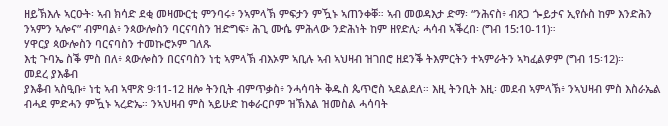ዘይኽእሉ ኣርዑት፡ ኣብ ክሳድ ደቂ መዛሙርቲ ምንባሩ፥ ንኣምላኽ ምፍታን ምዃኑ ኣጠንቀቐ። ኣብ መወዳእታ ድማ፡ “ንሕናስ፥ ብጸጋ ጐይታና ኢየሱስ ከም እንድሕን ንኣምን ኣሎና” ብምባል፥ ንጳውሎስን ባርናባስን ዝድግፍ፥ ሕጊ ሙሴ ምሕላው ንድሕነት ከም ዘየድሊ፡ ሓሳብ ኣቕረበ፡ (ግብ 15:10-11)።
ሃዋርያ ጳውሎስን ባርናባስን ተመኩሮኦም ገለጹ
እቲ ጉባኤ ስቕ ምስ በለ፥ ጳውሎስን በርናባስን ነቲ ኣምላኽ ብእኦም ኣቢሉ ኣብ ኣህዛብ ዝገበሮ ዘደንቕ ትእምርትን ተኣምራትን ኣካፈልዎም (ግብ 15፡12)።
መደረ ያእቆብ
ያእቆብ ኣስዒቡ፥ ነቲ ኣብ ኣሞጽ 9፡11-12 ዘሎ ትንቢት ብምጥቃስ፥ ንሓሳባት ቅዱስ ጴጥሮስ ኣደልደለ። እዚ ትንቢት እዚ፡ መደብ ኣምላኽ፥ ንኣህዛብ ምስ እስራኤል ብሓደ ምድሓን ምዃኑ ኣረድኤ። ንኣህዛብ ምስ ኣይሁድ ከቀራርቦም ዝኽእል ዝመስል ሓሳባት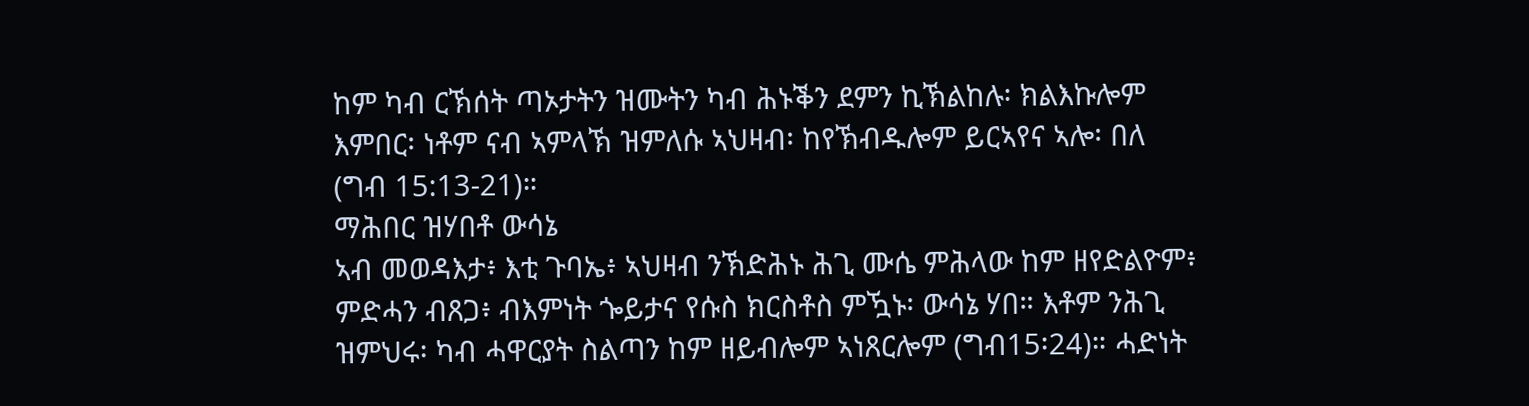ከም ካብ ርኽሰት ጣኦታትን ዝሙትን ካብ ሕኑቕን ደምን ኪኽልከሉ፡ ክልእኩሎም እምበር፡ ነቶም ናብ ኣምላኽ ዝምለሱ ኣህዛብ፡ ከየኽብዱሎም ይርኣየና ኣሎ፡ በለ (ግብ 15:13-21)።
ማሕበር ዝሃበቶ ውሳኔ
ኣብ መወዳእታ፥ እቲ ጉባኤ፥ ኣህዛብ ንኽድሕኑ ሕጊ ሙሴ ምሕላው ከም ዘየድልዮም፥ ምድሓን ብጸጋ፥ ብእምነት ጐይታና የሱስ ክርስቶስ ምዃኑ፡ ውሳኔ ሃበ። እቶም ንሕጊ ዝምህሩ፡ ካብ ሓዋርያት ስልጣን ከም ዘይብሎም ኣነጸርሎም (ግብ15፡24)። ሓድነት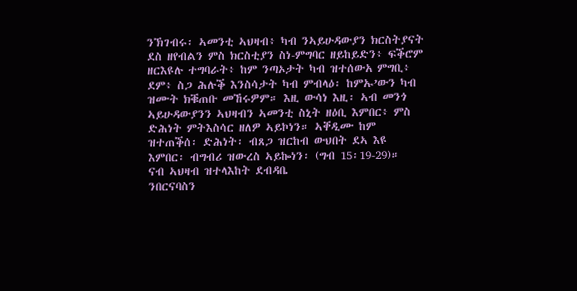ንኽገብሩ፡ ኣመንቲ ኣህዛብ፥ ካብ ንኣይሁዳውያን ክርስትያናት ደስ ዘየብልን ምስ ክርስቲያን ስነ-ምግባር ዘይከይድን፥ ፍቕሮም ዘርእዩሉ ተግባራት፥ ከም ንጣኦታት ካብ ዝተሰውአ ምግቢ፥ ደም፥ ስጋ ሕሉቕ እንስሳታት ካብ ምብላዕ፡ ከምኡ’ውን ካብ ዝሙት ክቑጠቡ መኸሩዎም። እዚ ውሳነ እዚ፡ ኣብ መንጎ ኣይሁዳውያንን ኣህዛብን ኣመንቲ ስኒት ዘዕቢ እምበር፥ ምስ ድሕነት ምትእስሳር ዘለዎ ኣይኮነን። ኣቐዲሙ ከም ዝተጠቕሰ፡ ድሕነት፡ ብጸጋ ዝርከብ ውህበት ደኣ እዩ እምበር፡ ብግብሪ ዝውረስ ኣይኰነን፡ (ግብ 15፡19-29)።
ናብ ኣህዛብ ዝተላእከት ደብዳቤ
ንበርናባስን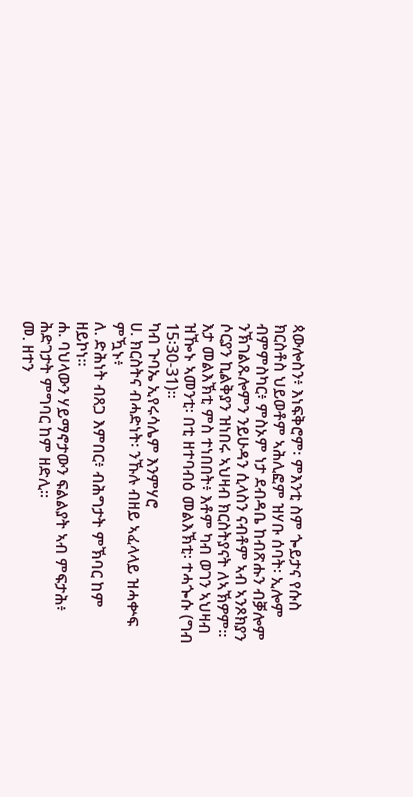ጳውሎስን፥ እነፍቅሮም፡ ምእንቲ ስም ጐይታና የሱስ ክርስቶስ ህይወቶም ኣሕሊፎም ዝሃቡ ሰባት፡ ኢሎም ብምምስካር፥ ምስኦም ነታ ደብዳቤ ከብጽሑን ብቓሎም ንኽገልጹሎምን ንይሁዳን ሲላስን ናብቶም ኣብ ኣንጾክያን ሶርያን ኪልቅያን ዝነበሩ ኣህዛብ ክርስትያናት ለኣኽዎም። እታ መልእኽቲ ምስ ተነበበት፥ እቶም ካብ ወገን ኣህዛብ ዝዀኑ ኣመንቲ፡ በቲ ዘተባብዕ መልእኽቲ፡ ተሓጐሱ (ግብ 15፡30-31)።
ካብ ጉባኤ ኢየሩሳሌም እንምሃሮ
ሀ. ክርስትና ብሓድነት፡ ንኹሉ ብዘይ ኣፈላላይ ዝሓቍፍ ምዃኑ፥
ለ. ድሕነት ብጸጋ እምበር፥ ብሕግታት ምኽባር ከም ዘይኮነ።
ሐ. ባህላውን ሃይማኖታውን ፍልልያት ኣብ ምፍታሕ፥ ሕድገታት ምግባር ከም ዘድሊ።
መ. ዘተን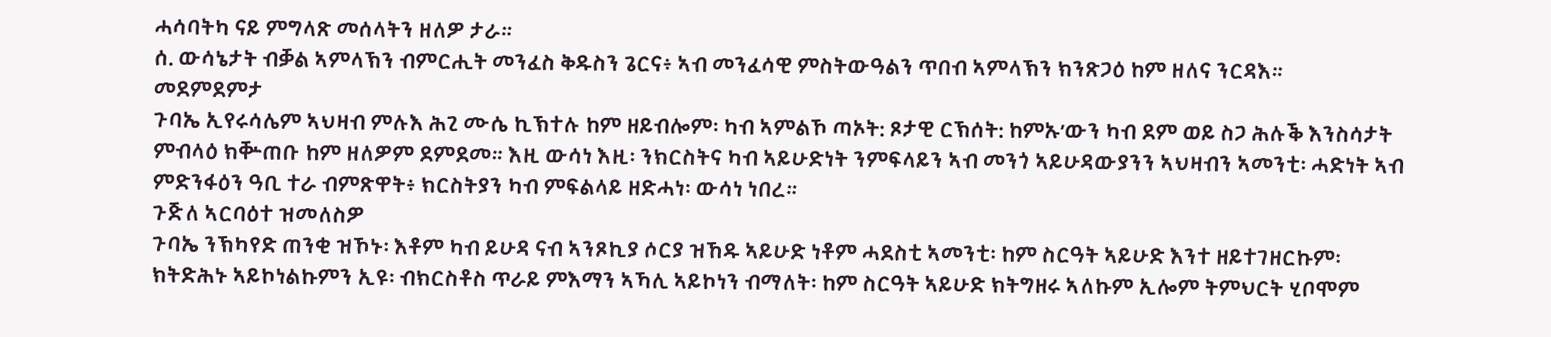ሓሳባትካ ናይ ምግላጽ መሰላትን ዘለዎ ታራ።
ሰ. ውሳኔታት ብቓል ኣምላኽን ብምርሒት መንፈስ ቅዱስን ጌርና፥ ኣብ መንፈሳዊ ምስትውዓልን ጥበብ ኣምላኽን ክንጽጋዕ ከም ዘለና ንርዳእ።
መደምደምታ
ጉባኤ ኢየሩሳሌም ኣህዛብ ምሉእ ሕጊ ሙሴ ኪኽተሉ ከም ዘይብሎም፡ ካብ ኣምልኾ ጣኦት: ጾታዊ ርኽሰት: ከምኡ’ውን ካብ ደም ወይ ስጋ ሕሉቕ እንስሳታት ምብላዕ ክቝጠቡ ከም ዘለዎም ደምደመ። እዚ ውሳነ እዚ፡ ንክርስትና ካብ ኣይሁድነት ንምፍላይን ኣብ መንጎ ኣይሁዳውያንን ኣህዛብን ኣመንቲ፡ ሓድነት ኣብ ምድንፋዕን ዓቢ ተራ ብምጽዋት፥ ክርስትያን ካብ ምፍልላይ ዘድሓነ፡ ውሳነ ነበረ።
ጉጅለ ኣርባዕተ ዝመለስዎ
ጉባኤ ንኽካየድ ጠንቂ ዝኾኑ፡ እቶም ካብ ይሁዳ ናብ ኣንጾኪያ ሶርያ ዝኸዱ ኣይሁድ ነቶም ሓደስቲ ኣመንቲ፡ ከም ስርዓት ኣይሁድ እንተ ዘይተገዘርኩም፡ ክትድሕኑ ኣይኮነልኩምን ኢዩ፡ ብክርስቶስ ጥራይ ምእማን ኣኻሊ ኣይኮነን ብማለት፡ ከም ስርዓት ኣይሁድ ክትግዘሩ ኣለኩም ኢሎም ትምህርት ሂቦሞም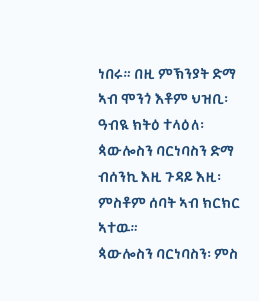ነበሩ። በዚ ምኽንያት ድማ ኣብ ሞንጎ እቶም ህዝቢ፡ ዓብዪ ክትዕ ተላዕለ፡ ጳውሎስን ባርነባስን ድማ ብሰንኪ እዚ ጉዳይ እዚ፡ ምስቶም ሰባት ኣብ ክርክር ኣተዉ።
ጳውሎስን ባርነባስን፡ ምስ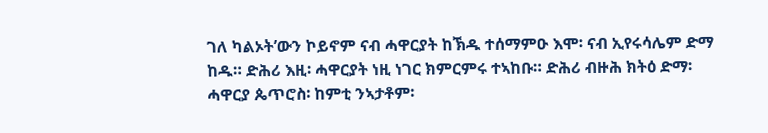ገለ ካልኦት’ውን ኮይኖም ናብ ሓዋርያት ከኽዱ ተሰማምዑ እሞ፡ ናብ ኢየሩሳሌም ድማ ከዱ። ድሕሪ እዚ፡ ሓዋርያት ነዚ ነገር ክምርምሩ ተኣከቡ። ድሕሪ ብዙሕ ክትዕ ድማ፡ ሓዋርያ ጴጥሮስ፡ ከምቲ ንኣታቶም፡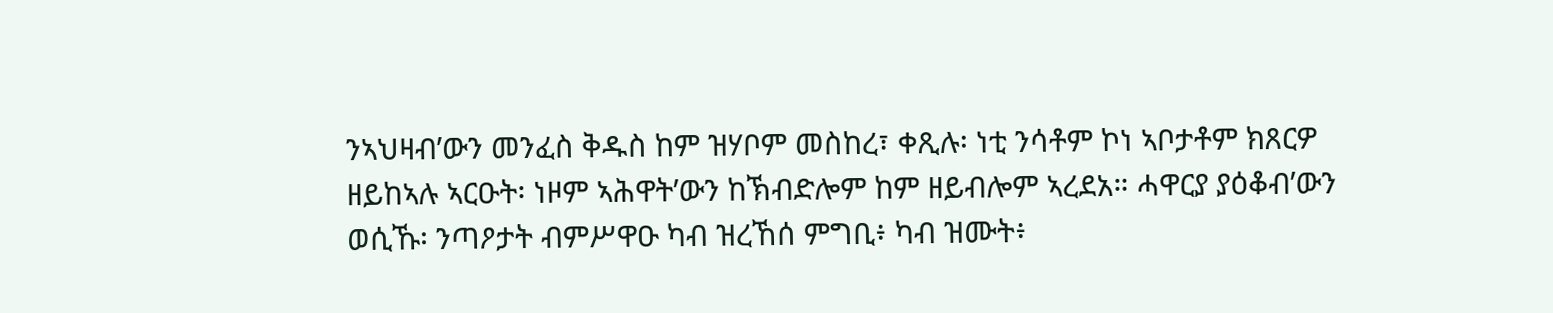ንኣህዛብ’ውን መንፈስ ቅዱስ ከም ዝሃቦም መስከረ፣ ቀጺሉ፡ ነቲ ንሳቶም ኮነ ኣቦታቶም ክጸርዎ ዘይከኣሉ ኣርዑት፡ ነዞም ኣሕዋት’ውን ከኽብድሎም ከም ዘይብሎም ኣረደአ። ሓዋርያ ያዕቆብ’ውን ወሲኹ፡ ንጣዖታት ብምሥዋዑ ካብ ዝረኸሰ ምግቢ፥ ካብ ዝሙት፥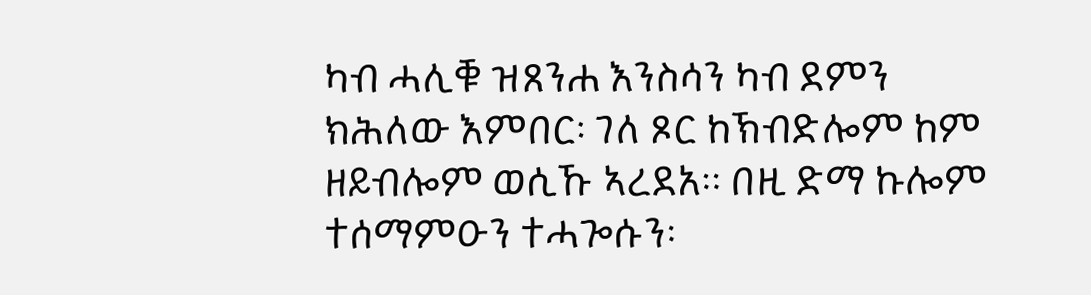ካብ ሓሊቑ ዝጸንሐ እንስሳን ካብ ደምን ክሕለው እምበር፡ ገለ ጾር ከኽብድሎም ከም ዘይብሎም ወሲኹ ኣረደአ። በዚ ድማ ኩሎም ተሰማምዑን ተሓጐሱን፡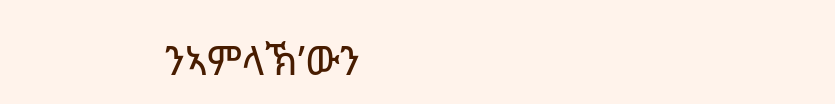ንኣምላኽ’ውን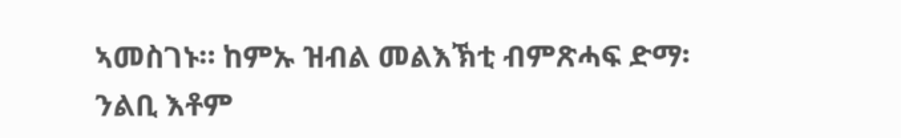ኣመስገኑ። ከምኡ ዝብል መልእኽቲ ብምጽሓፍ ድማ፡ ንልቢ እቶም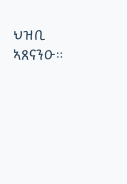ህዝቢ ኣጸናንዑ።